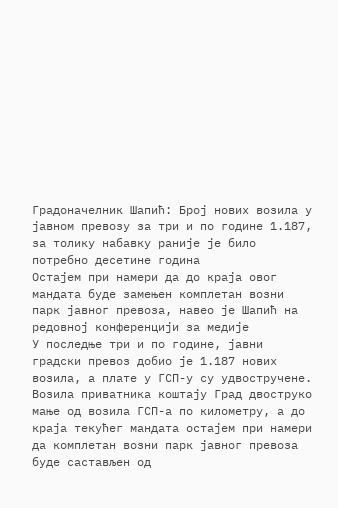Градоначелник Шапић: Број нових возила у јавном превозу за три и по године 1.187, за толику набавку раније је било потребно десетине година
Остајем при намери да до краја овог мандата буде замењен комплетан возни парк јавног превоза, навео је Шапић на редовној конференцији за медије
У последње три и по године, јавни градски превоз добио је 1.187 нових возила, а плате у ГСП-у су удвостручене. Возила приватника коштају Град двоструко мање од возила ГСП-а по километру, а до краја текућег мандата остајем при намери да комплетан возни парк јавног превоза буде састављен од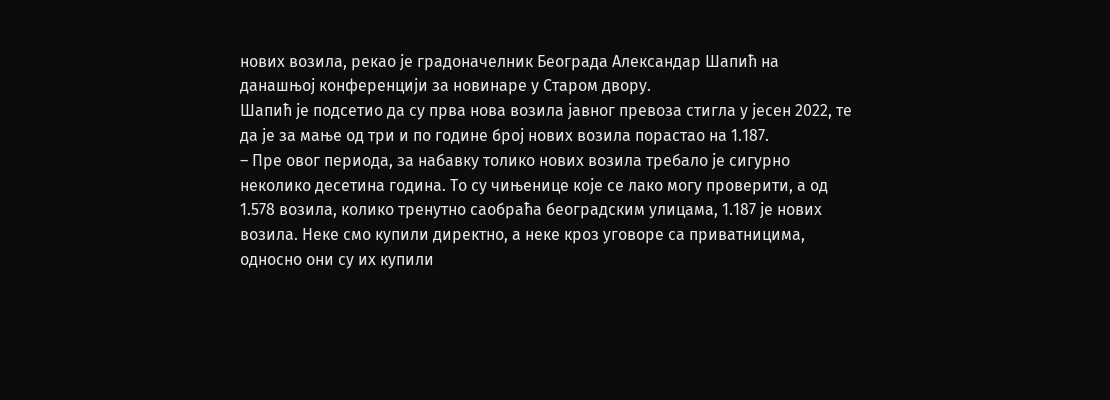нових возила, рекао је градоначелник Београда Александар Шапић на данашњој конференцији за новинаре у Старом двору.
Шапић је подсетио да су прва нова возила јавног превоза стигла у јесен 2022, те да је за мање од три и по године број нових возила порастао на 1.187.
– Пре овог периода, за набавку толико нових возила требало је сигурно неколико десетина година. То су чињенице које се лако могу проверити, а од 1.578 возила, колико тренутно саобраћа београдским улицама, 1.187 је нових возила. Неке смо купили директно, а неке кроз уговоре са приватницима, односно они су их купили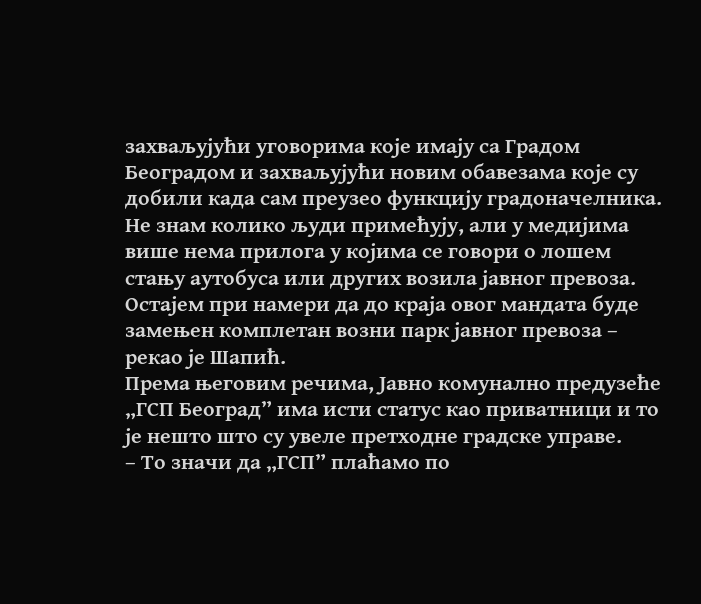захваљујући уговорима које имају са Градом Београдом и захваљујући новим обавезама које су добили када сам преузео функцију градоначелника. Не знам колико људи примећују, али у медијима више нема прилога у којима се говори о лошем стању аутобуса или других возила јавног превоза. Остајем при намери да до краја овог мандата буде замењен комплетан возни парк јавног превоза – рекао је Шапић.
Према његовим речима, Јавно комунално предузеће „ГСП Београд” има исти статус као приватници и то је нешто што су увеле претходне градске управе.
– То значи да „ГСП” плаћамо по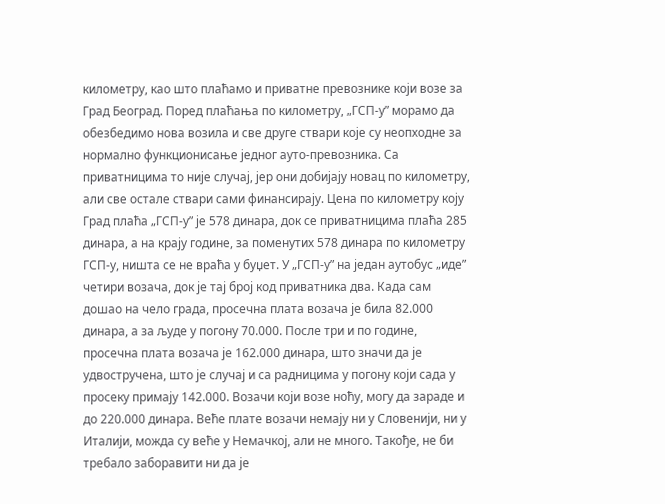километру, као што плаћамо и приватне превознике који возе за Град Београд. Поред плаћања по километру, „ГСП-у” морамо да обезбедимо нова возила и све друге ствари које су неопходне за нормално функционисање једног ауто-превозника. Са приватницима то није случај, јер они добијају новац по километру, али све остале ствари сами финансирају. Цена по километру коју Град плаћа „ГСП-у” је 578 динара, док се приватницима плаћа 285 динара, а на крају године, за поменутих 578 динара по километру ГСП-у, ништа се не враћа у буџет. У „ГСП-у” на један аутобус „иде” четири возача, док је тај број код приватника два. Када сам дошао на чело града, просечна плата возача је била 82.000 динара, а за људе у погону 70.000. После три и по године, просечна плата возача је 162.000 динара, што значи да је удвостручена, што је случај и са радницима у погону који сада у просеку примају 142.000. Возачи који возе ноћу, могу да зараде и до 220.000 динара. Веће плате возачи немају ни у Словенији, ни у Италији, можда су веће у Немачкој, али не много. Такође, не би требало заборавити ни да је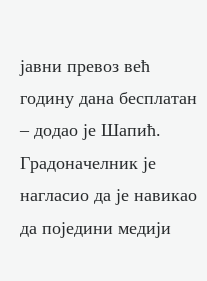јавни превоз већ годину дана бесплатан – додао је Шапић.
Градоначелник је нагласио да је навикао да поједини медији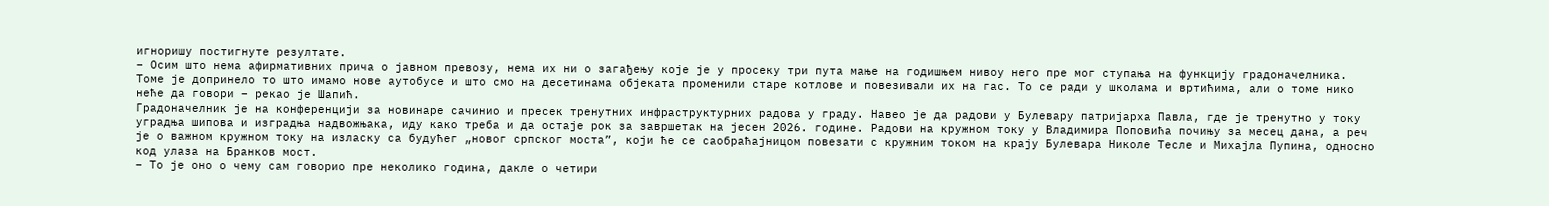игноришу постигнуте резултате.
– Осим што нема афирмативних прича о јавном превозу, нема их ни о загађењу које је у просеку три пута мање на годишњем нивоу него пре мог ступања на функцију градоначелника. Томе је допринело то што имамо нове аутобусе и што смо на десетинама објеката променили старе котлове и повезивали их на гас. То се ради у школама и вртићима, али о томе нико неће да говори – рекао је Шапић.
Градоначелник је на конференцији за новинаре сачинио и пресек тренутних инфраструктурних радова у граду. Навео је да радови у Булевару патријарха Павла, где је тренутно у току уградња шипова и изградња надвожњака, иду како треба и да остаје рок за завршетак на јесен 2026. године. Радови на кружном току у Владимира Поповића почињу за месец дана, а реч је о важном кружном току на изласку са будућег „новог српског моста”, који ће се саобраћајницом повезати с кружним током на крају Булевара Николе Тесле и Михајла Пупина, односно код улаза на Бранков мост.
– То је оно о чему сам говорио пре неколико година, дакле о четири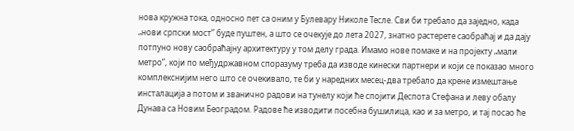нова кружна тока, односно пет са оним у Булевару Николе Тесле. Сви би требало да заједно, када „нови српски мост” буде пуштен, а што се очекује до лета 2027, знатно растерете саобраћај и да дају потпуно нову саобраћајну архитектуру у том делу града. Имамо нове помаке и на пројекту „мали метро”, који по међудржавном споразуму треба да изводе кинески партнери и који се показао много комплекснијим него што се очекивало, те би у наредних месец-два требало да крене измештање инсталација а потом и званично радови на тунелу који ће спојити Деспота Стефана и леву обалу Дунава са Новим Београдом. Радове ће изводити посебна бушилица, као и за метро, и тај посао ће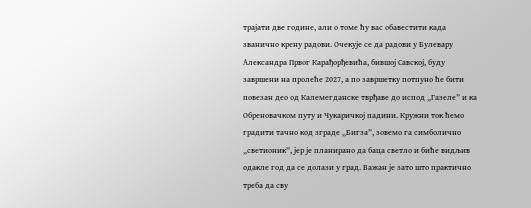трајати две године, али о томе ћу вас обавестити када званично крену радови. Очекује се да радови у Булевару Александра Првог Карађорђевића, бившој Савској, буду завршени на пролеће 2027, а по завршетку потпуно ће бити повезан део од Калемегданске тврђаве до испод „Газеле” и ка Обреновачком путу и Чукаричкој падини. Кружни ток ћемо градити тачно код зграде „Бигза”, зовемо га симболично „светионик”, јер је планирано да баца светло и биће видљив одакле год да се долази у град. Важан је зато што практично треба да сву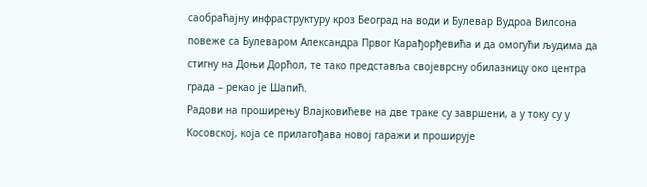саобраћајну инфраструктуру кроз Београд на води и Булевар Вудроа Вилсона повеже са Булеваром Александра Првог Карађорђевића и да омогући људима да стигну на Доњи Дорћол, те тако представља својеврсну обилазницу око центра града – рекао је Шапић.
Радови на проширењу Влајковићеве на две траке су завршени, а у току су у Косовској, која се прилагођава новој гаражи и проширује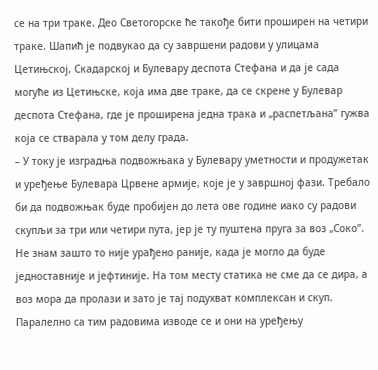се на три траке. Део Светогорске ће такође бити проширен на четири траке. Шапић је подвукао да су завршени радови у улицама Цетињској, Скадарској и Булевару деспота Стефана и да је сада могуће из Цетињске, која има две траке, да се скрене у Булевар деспота Стефана, где је проширена једна трака и „распетљана” гужва која се стварала у том делу града.
– У току је изградња подвожњака у Булевару уметности и продужетак и уређење Булевара Црвене армије, које је у завршној фази. Требало би да подвожњак буде пробијен до лета ове године иако су радови скупљи за три или четири пута, јер је ту пуштена пруга за воз „Соко”. Не знам зашто то није урађено раније, када је могло да буде једноставније и јефтиније. На том месту статика не сме да се дира, а воз мора да пролази и зато је тај подухват комплексан и скуп. Паралелно са тим радовима изводе се и они на уређењу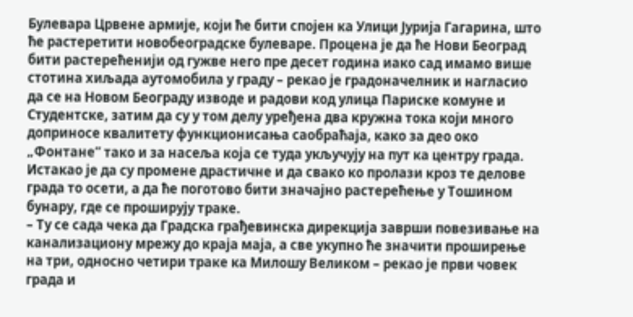Булевара Црвене армије, који ће бити спојен ка Улици Јурија Гагарина, што ће растеретити новобеоградске булеваре. Процена је да ће Нови Београд бити растерећенији од гужве него пре десет година иако сад имамо више стотина хиљада аутомобила у граду – рекао је градоначелник и нагласио да се на Новом Београду изводе и радови код улица Париске комуне и Студентске, затим да су у том делу уређена два кружна тока који много доприносе квалитету функционисања саобраћаја, како за део око „Фонтане” тако и за насеља која се туда укључују на пут ка центру града.
Истакао је да су промене драстичне и да свако ко пролази кроз те делове града то осети, а да ће поготово бити значајно растерећење у Тошином бунару, где се проширују траке.
– Ту се сада чека да Градска грађевинска дирекција заврши повезивање на канализациону мрежу до краја маја, а све укупно ће значити проширење на три, односно четири траке ка Милошу Великом – рекао је први човек града и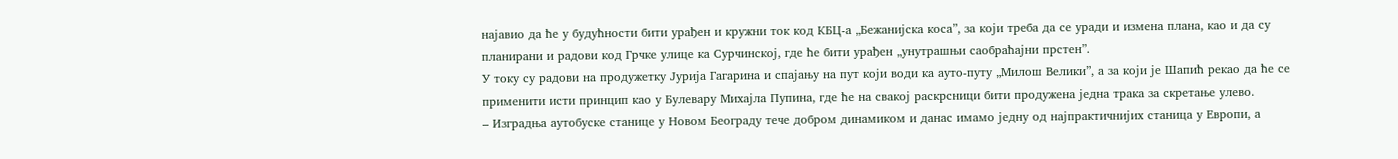најавио да ће у будућности бити урађен и кружни ток код КБЦ-а „Бежанијска коса”, за који треба да се уради и измена плана, као и да су планирани и радови код Грчке улице ка Сурчинској, где ће бити урађен „унутрашњи саобраћајни прстен”.
У току су радови на продужетку Јурија Гагарина и спајању на пут који води ка ауто-путу „Милош Велики”, а за који је Шапић рекао да ће се применити исти принцип као у Булевару Михајла Пупина, где ће на свакој раскрсници бити продужена једна трака за скретање улево.
– Изградња аутобуске станице у Новом Београду тече добром динамиком и данас имамо једну од најпрактичнијих станица у Европи, а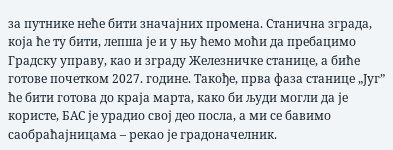за путнике неће бити значајних промена. Станична зграда, која ће ту бити, лепша је и у њу ћемо моћи да пребацимо Градску управу, као и зграду Железничке станице, а биће готове почетком 2027. године. Такође, прва фаза станице „Југ” ће бити готова до краја марта, како би људи могли да је користе, БАС је урадио свој део посла, а ми се бавимо саобраћајницама – рекао је градоначелник.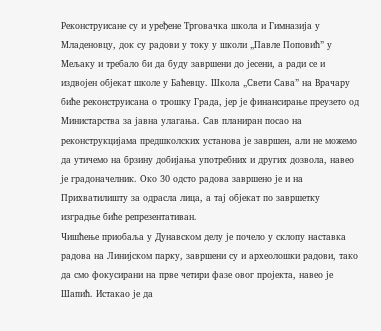Реконструисане су и уређене Трговачка школа и Гимназија у Младеновцу, док су радови у току у школи „Павле Поповић” у Мељаку и требало би да буду завршени до јесени, а ради се и издвојен објекат школе у Баћевцу. Школа „Свети Сава” на Врачару биће реконструисана о трошку Града, јер је финансирање преузето од Министарства за јавна улагања. Сав планиран посао на реконструкцијама предшколских установа је завршен, али не можемо да утичемо на брзину добијања употребних и других дозвола, навео је градоначелник. Око 30 одсто радова завршено је и на Прихватилишту за одрасла лица, а тај објекат по завршетку изградње биће репрезентативан.
Чишћење приобаља у Дунавском делу је почело у склопу наставка радова на Линијском парку, завршени су и археолошки радови, тако да смо фокусирани на прве четири фазе овог пројекта, навео је Шапић. Истакао је да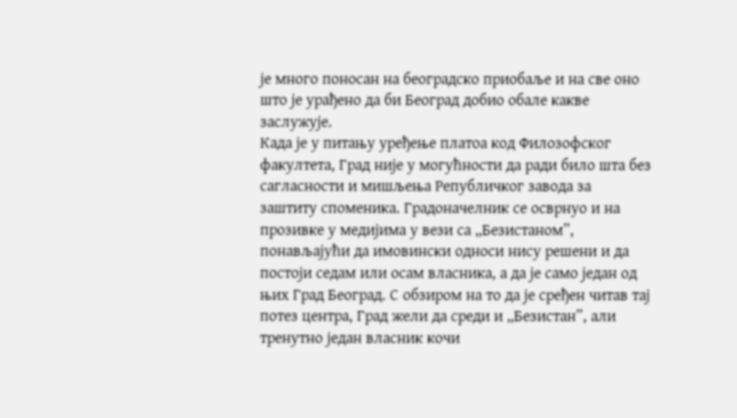је много поносан на београдско приобаље и на све оно што је урађено да би Београд добио обале какве заслужује.
Када је у питању уређење платоа код Филозофског факултета, Град није у могућности да ради било шта без сагласности и мишљења Републичког завода за заштиту споменика. Градоначелник се осврнуо и на прозивке у медијима у вези са „Безистаном”, понављајући да имовински односи нису решени и да постоји седам или осам власника, а да је само један од њих Град Београд. С обзиром на то да је сређен читав тај потез центра, Град жели да среди и „Безистан”, али тренутно један власник кочи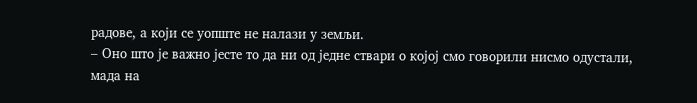радове, а који се уопште не налази у земљи.
– Оно што је важно јесте то да ни од једне ствари о којој смо говорили нисмо одустали, мада на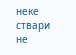неке ствари не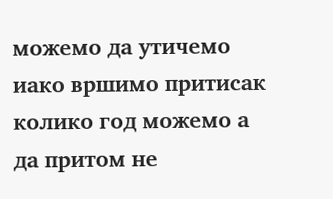можемо да утичемо иако вршимо притисак колико год можемо а да притом не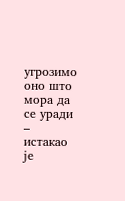угрозимо оно што мора да се уради – истакао је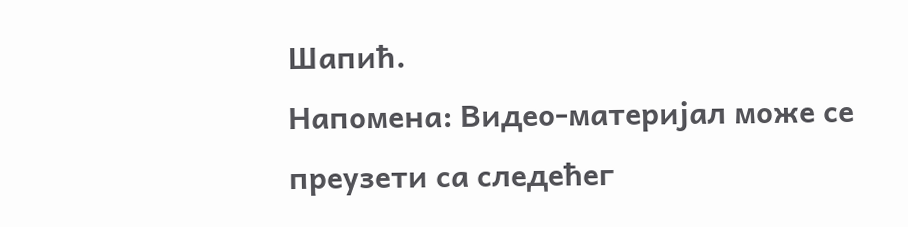Шапић.
Напомена: Видео-материјал може се преузети са следећег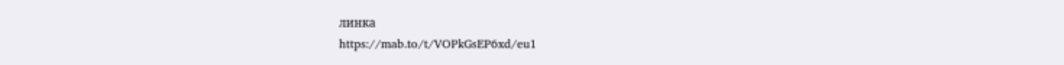линка
https://mab.to/t/VOPkGsEP6xd/eu1